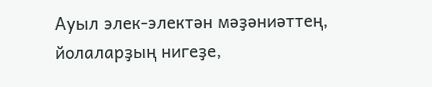Ауыл элек-электән мәҙәниәттең, йолаларҙың нигеҙе,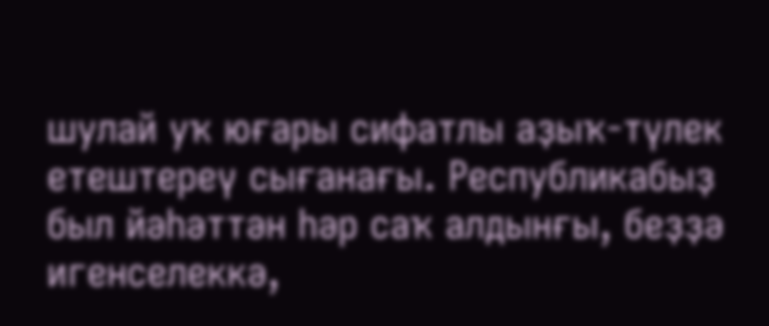шулай уҡ юғары сифатлы аҙыҡ-түлек етештереү сығанағы. Республикабыҙ был йәһәттән һәр саҡ алдынғы, беҙҙә игенселеккә,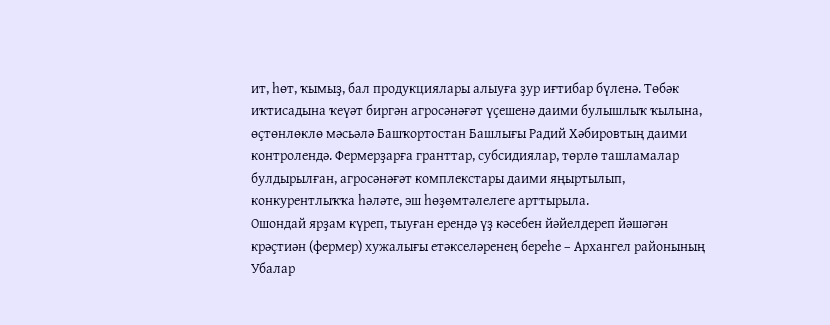ит, һөт, ҡымыҙ, бал продукциялары алыуға ҙур иғтибар бүленә. Төбәк иҡтисадына ҡеүәт биргән агросәнәғәт үҫешенә даими булышлыҡ ҡылына, өҫтөнлөклө мәсьәлә Башҡортостан Башлығы Радий Хәбировтың даими контролендә. Фермерҙарға гранттар, субсидиялар, төрлө ташламалар булдырылған, агросәнәғәт комплекстары даими яңыртылып, конкурентлыҡҡа һәләте, эш һөҙөмтәлелеге арттырыла.
Ошондай ярҙам күреп, тыуған ерендә үҙ кәсебен йәйелдереп йәшәгән крәҫтиән (фермер) хужалығы етәкселәренең береһе – Архангел районының Убалар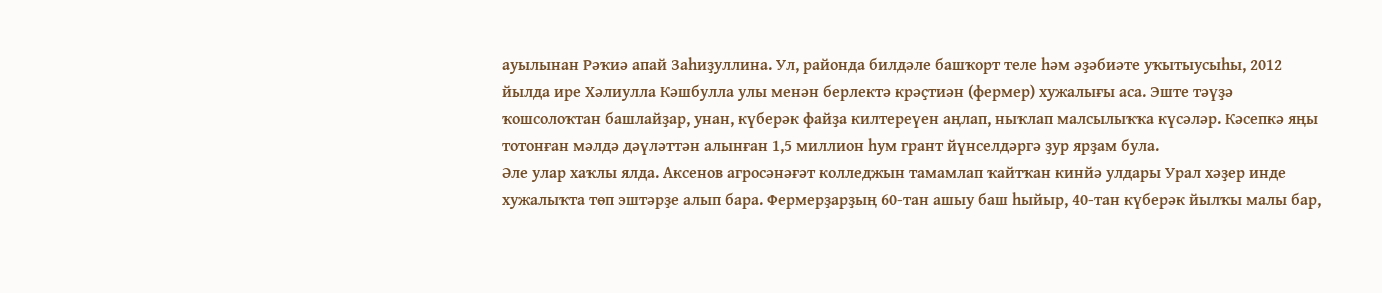ауылынан Рәҡиә апай Заһиҙуллина. Ул, районда билдәле башҡорт теле һәм әҙәбиәте уҡытыусыһы, 2012 йылда ире Хәлиулла Кәшбулла улы менән берлектә крәҫтиән (фермер) хужалығы аса. Эште тәүҙә ҡошсолоҡтан башлайҙар, унан, күберәк файҙа килтереүен аңлап, ныҡлап малсылыҡҡа күсәләр. Кәсепкә яңы тотонған мәлдә дәүләттән алынған 1,5 миллион һум грант йүнселдәргә ҙур ярҙам була.
Әле улар хаҡлы ялда. Аксенов агросәнәғәт колледжын тамамлап ҡайтҡан кинйә улдары Урал хәҙер инде хужалыҡта төп эштәрҙе алып бара. Фермерҙарҙың 60-тан ашыу баш һыйыр, 40-тан күберәк йылҡы малы бар,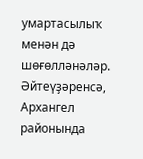умартасылыҡ менән дә шөғөлләнәләр. Әйтеүҙәренсә, Архангел районында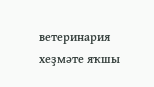ветеринария хеҙмәте яҡшы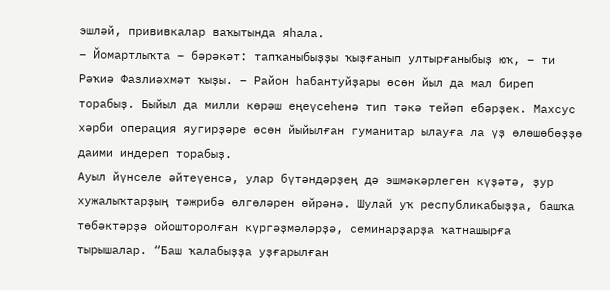эшләй, прививкалар ваҡытында яһала.
– Йомартлыҡта – бәрәкәт: тапҡаныбыҙҙы ҡыҙғанып ултырғаныбыҙ юҡ, – ти Рәҡиә Фазлиәхмәт ҡыҙы. – Район һабантуйҙары өсөн йыл да мал биреп торабыҙ. Быйыл да милли көрәш еңеүсеһенә тип тәкә тейәп ебәрҙек. Махсус хәрби операция яугирҙәре өсөн йыйылған гуманитар ылауға ла үҙ өлөшөбөҙҙө даими индереп торабыҙ.
Ауыл йүнселе әйтеүенсә, улар бүтәндәрҙең дә эшмәкәрлеген күҙәтә, ҙур хужалыҡтарҙың тәжрибә өлгөләрен өйрәнә. Шулай уҡ республикабыҙҙа, башҡа төбәктәрҙә ойошторолған күргәҙмәләрҙә, семинарҙарҙа ҡатнашырға тырышалар. “Баш ҡалабыҙҙа уҙғарылған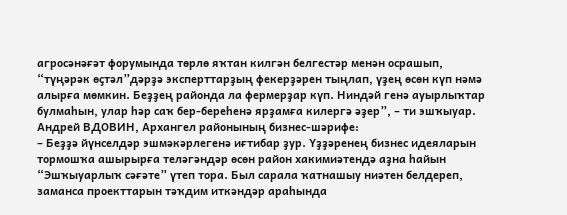агросәнәғәт форумында төрлө яҡтан килгән белгестәр менән осрашып, “түңәрәк өҫтәл”дәрҙә эксперттарҙың фекерҙәрен тыңлап, үҙең өсөн күп нәмә алырға мөмкин. Беҙҙең районда ла фермерҙар күп. Ниндәй генә ауырлыҡтар булмаһын, улар һәр саҡ бер-береһенә ярҙамға килергә әҙер”, – ти эшҡыуар.
Андрей ВДОВИН, Архангел районының бизнес-шәрифе:
– Беҙҙә йүнселдәр эшмәкәрлегенә иғтибар ҙур. Үҙҙәренең бизнес идеяларын тормошҡа ашырырға теләгәндәр өсөн район хакимиәтендә аҙна һайын “Эшҡыуарлыҡ сәғәте” үтеп тора. Был сарала ҡатнашыу ниәтен белдереп, заманса проекттарын тәҡдим иткәндәр араһында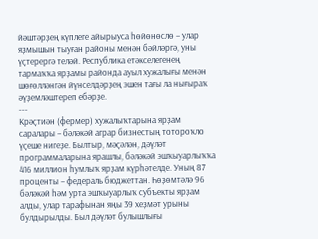йәштәрҙең күплеге айырыуса һөйөнөслө – улар яҙмышын тыуған районы менән бәйләргә, уны үҫтерергә теләй. Республика етәкселегенең тармаҡҡа ярҙамы районда ауыл хужалығы менән шөғөлләнгән йүнселдәрҙең эшен тағы ла нығыраҡ әүҙемләштереп ебәрҙе.
---
Крәҫтиән (фермер) хужалыҡтарына ярҙам саралары – бәләкәй аграр бизнестың тотороҡло үҫеше нигеҙе. Былтыр, мәҫәлән, дәүләт программаларына ярашлы, бәләкәй эшҡыуарлыҡҡа 416 миллион һумлыҡ ярҙам күрһәтелде. Уның 87 проценты – федераль бюджеттан. Һөҙөмтәлә 96 бәләкәй һәм урта эшҡыуарлыҡ субъекты ярҙам алды, улар тарафынан яңы 39 хеҙмәт урыны булдырылды. Был дәүләт булышлығы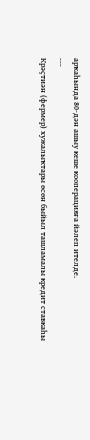арҡаһында 80-дән ашыу кеше кооперацияға йәлеп ителде.
---
Крәҫтиән (фермер) хужалыҡтары өсөн быйыл ташламалы кредит ставкаһы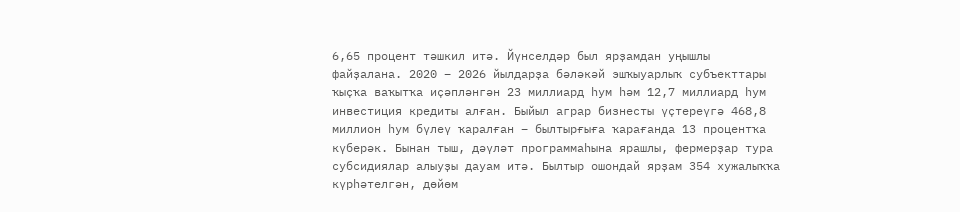6,65 процент тәшкил итә. Йүнселдәр был ярҙамдан уңышлы файҙалана. 2020 – 2026 йылдарҙа бәләкәй эшҡыуарлыҡ субъекттары ҡыҫҡа ваҡытҡа иҫәпләнгән 23 миллиард һум һәм 12,7 миллиард һум инвестиция кредиты алған. Быйыл аграр бизнесты үҫтереүгә 468,8 миллион һум бүлеү ҡаралған – былтырғыға ҡарағанда 13 процентҡа күберәк. Бынан тыш, дәүләт программаһына ярашлы, фермерҙар тура субсидиялар алыуҙы дауам итә. Былтыр ошондай ярҙам 354 хужалыҡҡа күрһәтелгән, дөйөм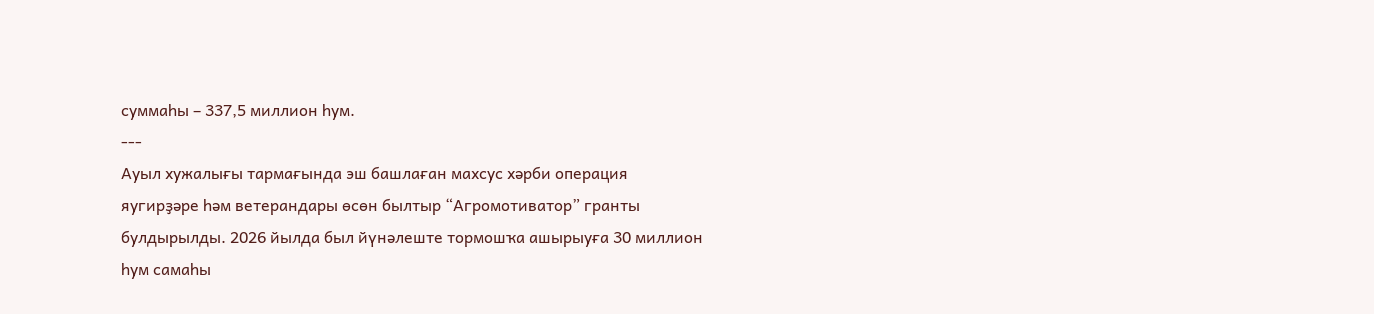суммаһы – 337,5 миллион һум.
---
Ауыл хужалығы тармағында эш башлаған махсус хәрби операция яугирҙәре һәм ветерандары өсөн былтыр “Агромотиватор” гранты булдырылды. 2026 йылда был йүнәлеште тормошҡа ашырыуға 30 миллион һум самаһы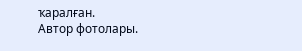ҡаралған.
Автор фотолары.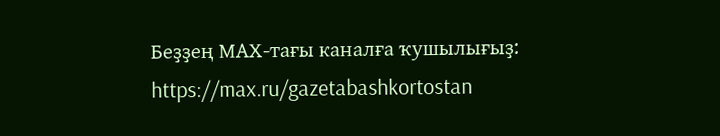Беҙҙең МАХ-тағы каналға ҡушылығыҙ: https://max.ru/gazetabashkortostan